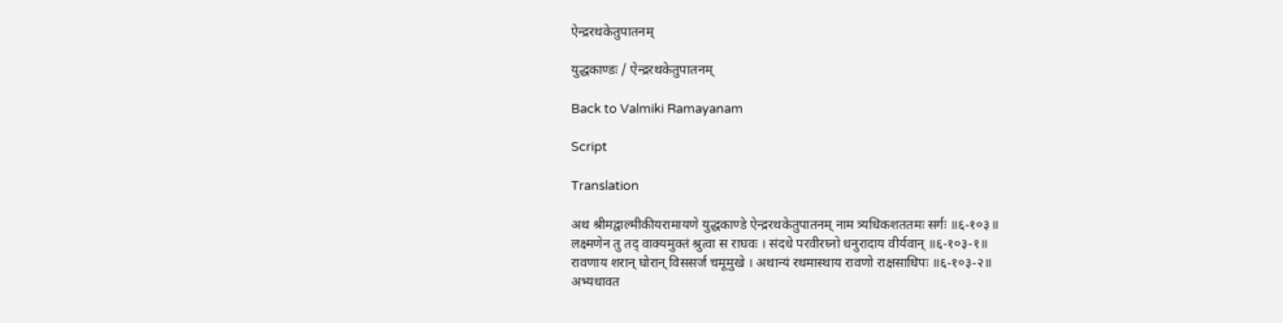ऐन्द्ररथकेतुपातनम्

युद्धकाण्डः / ऐन्द्ररथकेतुपातनम्

Back to Valmiki Ramayanam

Script

Translation

अथ श्रीमद्वाल्मीकीयरामायणे युद्धकाण्डे ऐन्द्ररथकेतुपातनम् नाम त्र्यधिकशततमः सर्गः ॥६-१०३॥
लक्ष्मणेन तु तद् वाक्यमुक्तं श्रुत्वा स राघवः । संदधे परवीरघ्नो धनुरादाय वीर्यवान् ॥६-१०३-१॥
रावणाय शरान् घोरान् विससर्ज चमूमुखे । अथान्यं रथमास्थाय रावणो राक्षसाधिपः ॥६-१०३-२॥
अभ्यधावत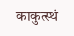काकुत्स्थं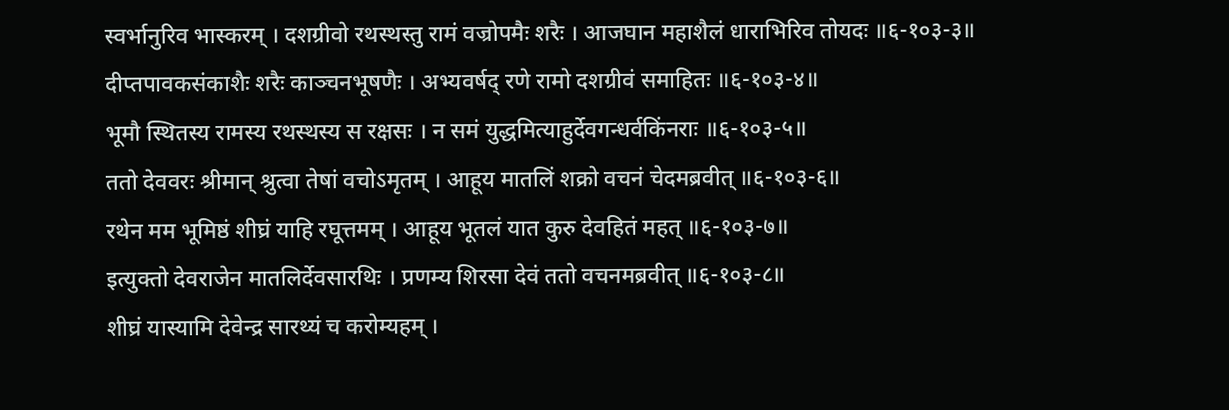स्वर्भानुरिव भास्करम् । दशग्रीवो रथस्थस्तु रामं वज्रोपमैः शरैः । आजघान महाशैलं धाराभिरिव तोयदः ॥६-१०३-३॥
दीप्तपावकसंकाशैः शरैः काञ्चनभूषणैः । अभ्यवर्षद् रणे रामो दशग्रीवं समाहितः ॥६-१०३-४॥
भूमौ स्थितस्य रामस्य रथस्थस्य स रक्षसः । न समं युद्धमित्याहुर्देवगन्धर्वकिंनराः ॥६-१०३-५॥
ततो देववरः श्रीमान् श्रुत्वा तेषां वचोऽमृतम् । आहूय मातलिं शक्रो वचनं चेदमब्रवीत् ॥६-१०३-६॥
रथेन मम भूमिष्ठं शीघ्रं याहि रघूत्तमम् । आहूय भूतलं यात कुरु देवहितं महत् ॥६-१०३-७॥
इत्युक्तो देवराजेन मातलिर्देवसारथिः । प्रणम्य शिरसा देवं ततो वचनमब्रवीत् ॥६-१०३-८॥
शीघ्रं यास्यामि देवेन्द्र सारथ्यं च करोम्यहम् ।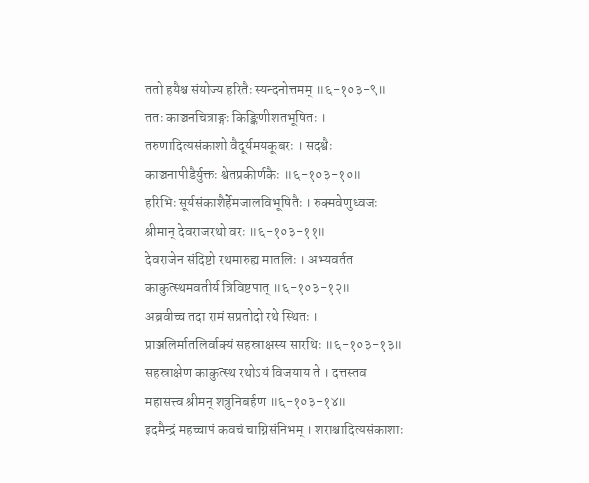ततो हयैश्च संयोज्य हरितैः स्यन्दनोत्तमम् ॥६-१०३-९॥
ततः काञ्चनचित्राङ्गः किङ्किणीशतभूषितः । तरुणादित्यसंकाशो वैदूर्यमयकूबरः । सदश्वैः काञ्चनापीडैर्युक्तः श्वेतप्रकीर्णकैः ॥६-१०३-१०॥
हरिभिः सूर्यसंकाशैर्हेमजालविभूषितैः । रुक्मवेणुध्वजः श्रीमान् देवराजरथो वरः ॥६-१०३-११॥
देवराजेन संदिष्टो रथमारुह्य मातलिः । अभ्यवर्तत काकुत्स्थमवतीर्य त्रिविष्टपात् ॥६-१०३-१२॥
अब्रवीच्च तदा रामं सप्रतोदो रथे स्थितः । प्राञ्जलिर्मातलिर्वाक्यं सहस्राक्षस्य सारथिः ॥६-१०३-१३॥
सहस्राक्षेण काकुत्स्थ रथोऽयं विजयाय ते । दत्तस्तव महासत्त्व श्रीमन् शत्रुनिबर्हण ॥६-१०३-१४॥
इदमैन्द्रं महच्चापं कवचं चाग्निसंनिभम् । शराश्चादित्यसंकाशाः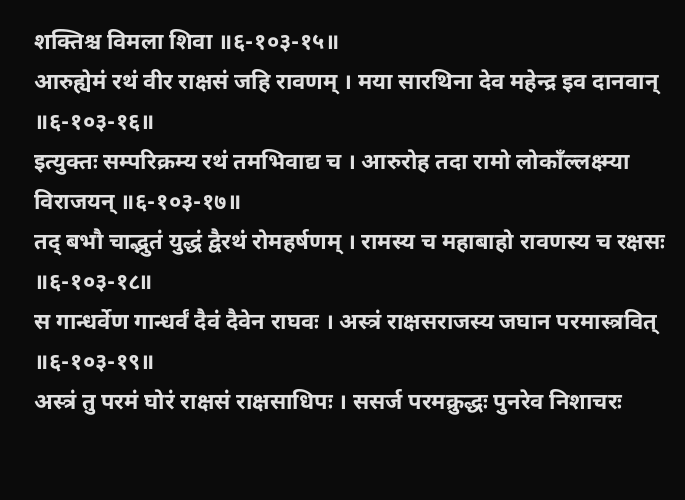शक्तिश्च विमला शिवा ॥६-१०३-१५॥
आरुह्येमं रथं वीर राक्षसं जहि रावणम् । मया सारथिना देव महेन्द्र इव दानवान् ॥६-१०३-१६॥
इत्युक्तः सम्परिक्रम्य रथं तमभिवाद्य च । आरुरोह तदा रामो लोकाँल्लक्ष्म्या विराजयन् ॥६-१०३-१७॥
तद् बभौ चाद्भुतं युद्धं द्वैरथं रोमहर्षणम् । रामस्य च महाबाहो रावणस्य च रक्षसः ॥६-१०३-१८॥
स गान्धर्वेण गान्धर्वं दैवं दैवेन राघवः । अस्त्रं राक्षसराजस्य जघान परमास्त्रवित् ॥६-१०३-१९॥
अस्त्रं तु परमं घोरं राक्षसं राक्षसाधिपः । ससर्ज परमक्रुद्धः पुनरेव निशाचरः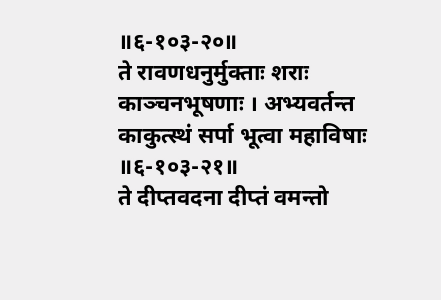॥६-१०३-२०॥
ते रावणधनुर्मुक्ताः शराः काञ्चनभूषणाः । अभ्यवर्तन्त काकुत्स्थं सर्पा भूत्वा महाविषाः ॥६-१०३-२१॥
ते दीप्तवदना दीप्तं वमन्तो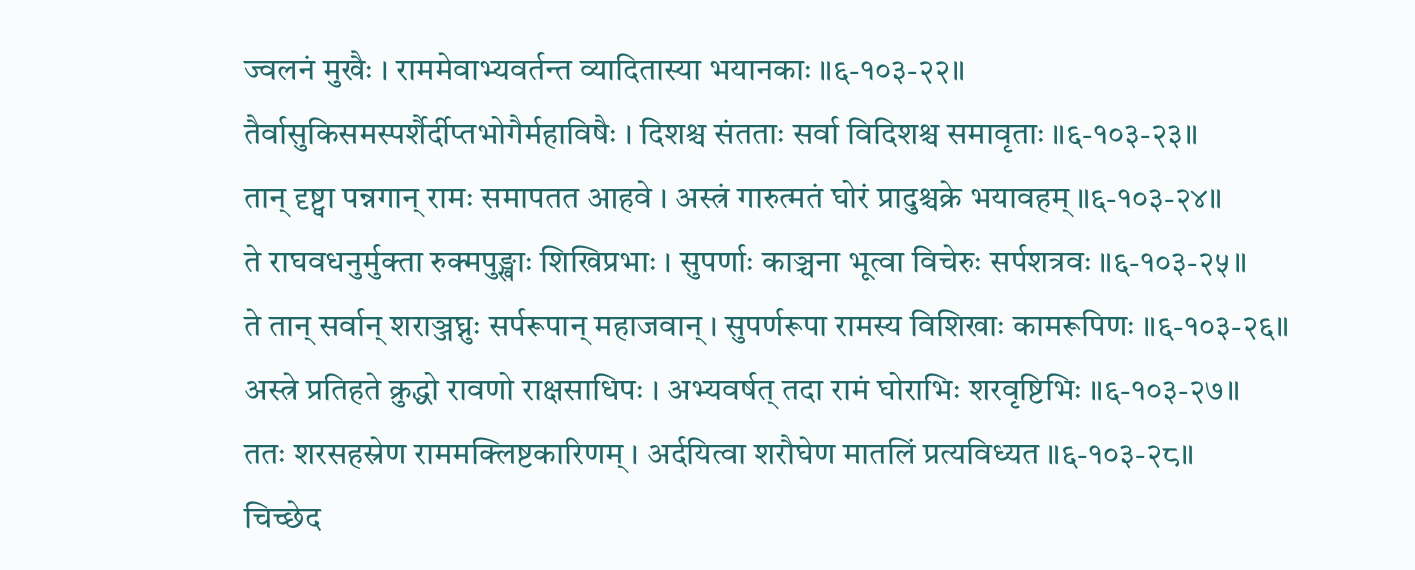ज्वलनं मुखैः । राममेवाभ्यवर्तन्त व्यादितास्या भयानकाः ॥६-१०३-२२॥
तैर्वासुकिसमस्पर्शैर्दीप्तभोगैर्महाविषैः । दिशश्च संतताः सर्वा विदिशश्च समावृताः ॥६-१०३-२३॥
तान् दृष्ट्वा पन्नगान् रामः समापतत आहवे । अस्त्रं गारुत्मतं घोरं प्रादुश्चक्रे भयावहम् ॥६-१०३-२४॥
ते राघवधनुर्मुक्ता रुक्मपुङ्खाः शिखिप्रभाः । सुपर्णाः काञ्चना भूत्वा विचेरुः सर्पशत्रवः ॥६-१०३-२५॥
ते तान् सर्वान् शराञ्जघ्नुः सर्परूपान् महाजवान् । सुपर्णरूपा रामस्य विशिखाः कामरूपिणः ॥६-१०३-२६॥
अस्त्रे प्रतिहते क्रुद्धो रावणो राक्षसाधिपः । अभ्यवर्षत् तदा रामं घोराभिः शरवृष्टिभिः ॥६-१०३-२७॥
ततः शरसहस्रेण राममक्लिष्टकारिणम् । अर्दयित्वा शरौघेण मातलिं प्रत्यविध्यत ॥६-१०३-२८॥
चिच्छेद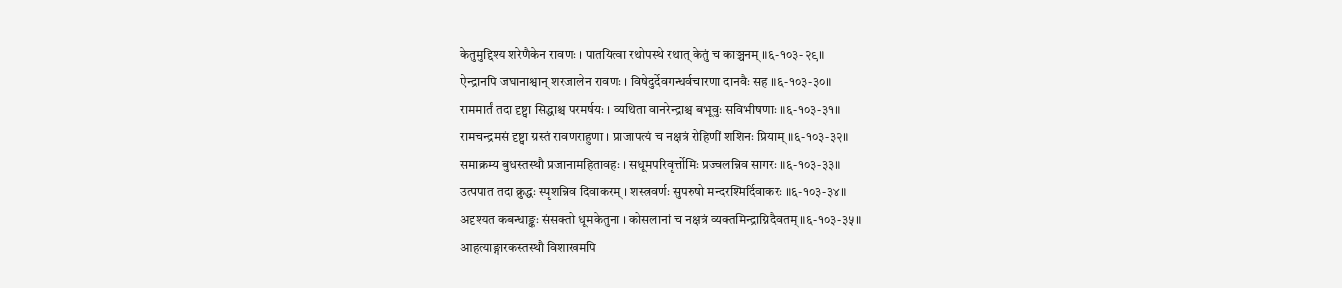केतुमुद्दिश्य शरेणैकेन रावणः । पातयित्वा रथोपस्थे रथात् केतुं च काञ्चनम् ॥६-१०३-२९॥
ऐन्द्रानपि जघानाश्वान् शरजालेन रावणः । विषेदुर्देवगन्धर्वचारणा दानवैः सह ॥६-१०३-३०॥
राममार्तं तदा दृष्ट्वा सिद्धाश्च परमर्षयः । व्यथिता वानरेन्द्राश्च बभूवुः सविभीषणाः ॥६-१०३-३१॥
रामचन्द्रमसं दृष्ट्वा ग्रस्तं रावणराहुणा । प्राजापत्यं च नक्षत्रं रोहिणीं शशिनः प्रियाम् ॥६-१०३-३२॥
समाक्रम्य बुधस्तस्थौ प्रजानामहितावहः । सधूमपरिवृर्त्तोमिः प्रज्वलन्निव सागरः ॥६-१०३-३३॥
उत्पपात तदा क्रुद्धः स्पृशन्निव दिवाकरम् । शस्त्रवर्णः सुपरुषो मन्दरश्मिर्दिवाकरः ॥६-१०३-३४॥
अदृश्यत कबन्धाङ्कः संसक्तो धूमकेतुना । कोसलानां च नक्षत्रं व्यक्तमिन्द्राग्निदैवतम् ॥६-१०३-३५॥
आहत्याङ्गारकस्तस्थौ विशाखमपि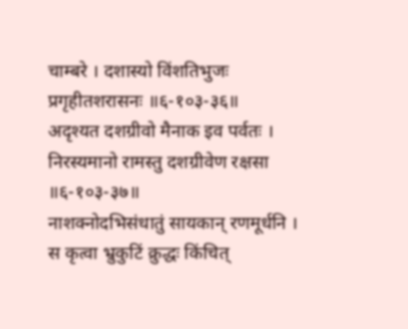चाम्बरे । दशास्यो विंशतिभुजः प्रगृहीतशरासनः ॥६-१०३-३६॥
अदृश्यत दशग्रीवो मैनाक इव पर्वतः । निरस्यमानो रामस्तु दशग्रीवेण रक्षसा ॥६-१०३-३७॥
नाशक्नोदभिसंधातुं सायकान् रणमूर्धनि । स कृत्वा भ्रुकुटिं क्रुद्धः किंचित्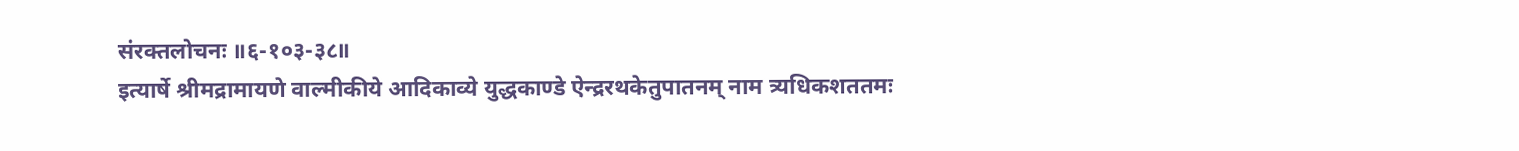संरक्तलोचनः ॥६-१०३-३८॥
इत्यार्षे श्रीमद्रामायणे वाल्मीकीये आदिकाव्ये युद्धकाण्डे ऐन्द्ररथकेतुपातनम् नाम त्र्यधिकशततमः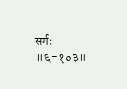सर्गः ॥६-१०३॥